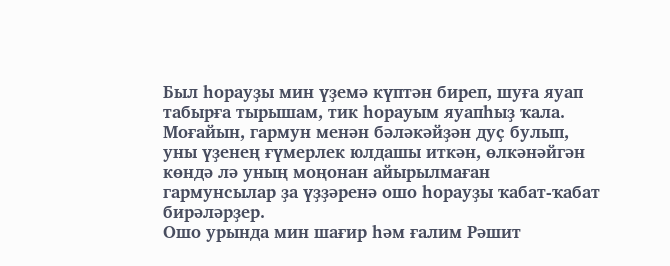Был һорауҙы мин үҙемә күптән биреп, шуға яуап табырға тырышам, тик һорауым яуапһыҙ ҡала. Моғайын, гармун менән бәләкәйҙән дуҫ булып, уны үҙенең ғүмерлек юлдашы иткән, өлкәнәйгән көндә лә уның моңонан айырылмаған гармунсылар ҙа үҙҙәренә ошо һорауҙы ҡабат-ҡабат бирәләрҙер.
Ошо урында мин шағир һәм ғалим Рәшит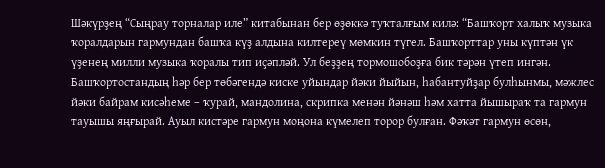Шәкүрҙең “Сыңрау торналар иле” китабынан бер өҙөккә туҡталғым килә: “Башҡорт халыҡ музыка ҡоралдарын гармундан башҡа күҙ алдына килтереү мөмкин түгел. Башҡорттар уны күптән үк үҙенең милли музыка ҡоралы тип иҫәпләй. Ул беҙҙең тормошобоҙға бик тәрән үтеп ингән. Башҡортостандың һәр бер төбәгендә киске уйындар йәки йыйын, һабантуйҙар булһынмы, мәжлес йәки байрам кисәһеме – ҡурай, мандолина, скрипка менән йәнәш һәм хатта йышыраҡ та гармун тауышы яңғырай. Ауыл кистәре гармун моңона күмелеп торор булған. Фәҡәт гармун өсөн,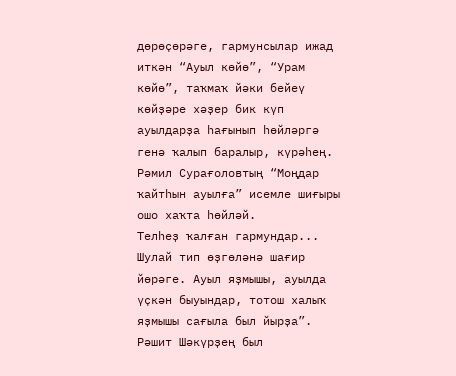дөрөҫөрәге, гармунсылар ижад иткән “Ауыл көйө”, “Урам көйө”, таҡмаҡ йәки бейеү көйҙәре хәҙер бик күп ауылдарҙа һағынып һөйләргә генә ҡалып баралыр, күрәһең. Рәмил Сурағоловтың “Моңдар ҡайтһын ауылға” исемле шиғыры ошо хаҡта һөйләй.
Телһеҙ ҡалған гармундар...
Шулай тип өҙгөләнә шағир йөрәге. Ауыл яҙмышы, ауылда үҫкән быуындар, тотош халыҡ яҙмышы сағыла был йырҙа”.
Рәшит Шәкүрҙең был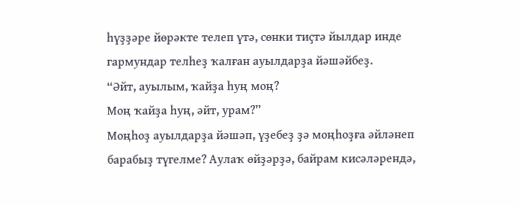һүҙҙәре йөрәкте телеп үтә, сөнки тиҫтә йылдар инде гармундар телһеҙ ҡалған ауылдарҙа йәшәйбеҙ.
“Әйт, ауылым, ҡайҙа һуң моң?
Моң ҡайҙа һуң, әйт, урам?”
Моңһоҙ ауылдарҙа йәшәп, үҙебеҙ ҙә моңһоҙға әйләнеп барабыҙ түгелме? Аулаҡ өйҙәрҙә, байрам кисәләрендә,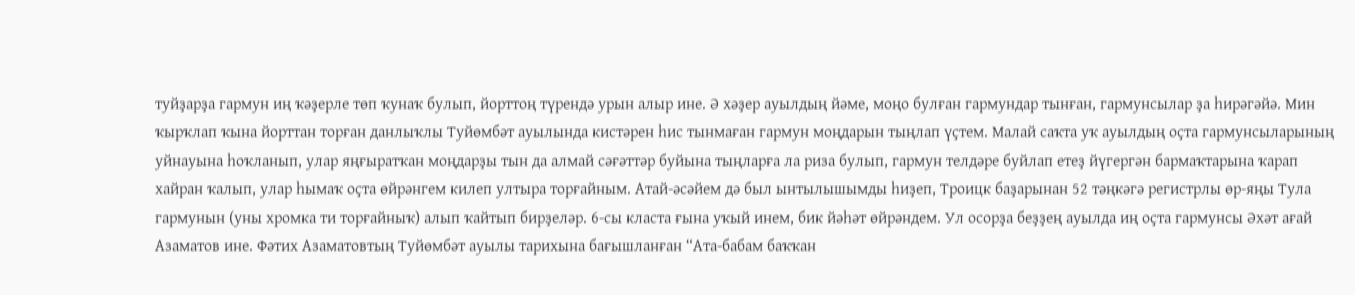туйҙарҙа гармун иң ҡәҙерле төп ҡунаҡ булып, йорттоң түрендә урын алыр ине. Ә хәҙер ауылдың йәме, моңо булған гармундар тынған, гармунсылар ҙа һирәгәйә. Мин ҡырҡлап ҡына йорттан торған данлыҡлы Туйөмбәт ауылында кистәрен һис тынмаған гармун моңдарын тыңлап үҫтем. Малай саҡта уҡ ауылдың оҫта гармунсыларының уйнауына һоҡланып, улар яңғыратҡан моңдарҙы тын да алмай сәғәттәр буйына тыңларға ла риза булып, гармун телдәре буйлап етеҙ йүгергән бармаҡтарына ҡарап хайран ҡалып, улар һымаҡ оҫта өйрәнгем килеп ултыра торғайным. Атай-әсәйем дә был ынтылышымды һиҙеп, Троицк баҙарынан 52 тәңкәгә регистрлы өр-яңы Тула гармунын (уны хромка ти торғайныҡ) алып ҡайтып бирҙеләр. 6-сы класта ғына уҡый инем, бик йәһәт өйрәндем. Ул осорҙа беҙҙең ауылда иң оҫта гармунсы Әхәт ағай Азаматов ине. Фәтих Азаматовтың Туйөмбәт ауылы тарихына бағышланған “Ата-бабам баҡҡан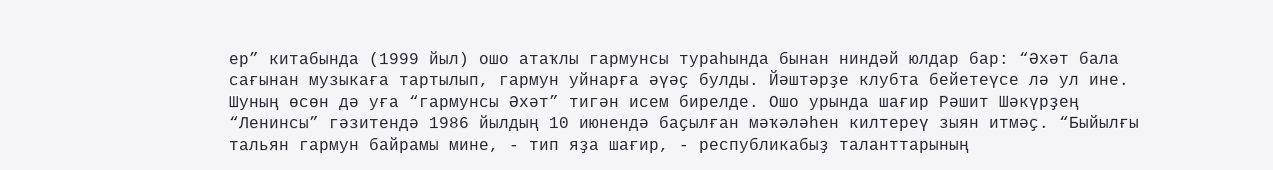ер” китабында (1999 йыл) ошо атаҡлы гармунсы тураһында бынан ниндәй юлдар бар: “Әхәт бала сағынан музыкаға тартылып, гармун уйнарға әүәҫ булды. Йәштәрҙе клубта бейетеүсе лә ул ине. Шуның өсөн дә уға “гармунсы Әхәт” тигән исем бирелде. Ошо урында шағир Рәшит Шәкүрҙең “Ленинсы” гәзитендә 1986 йылдың 10 июнендә баҫылған мәҡәләһен килтереү зыян итмәҫ. “Быйылғы тальян гармун байрамы мине, - тип яҙа шағир, - республикабыҙ таланттарының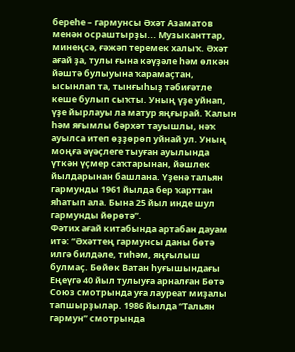береһе – гармунсы Әхәт Азаматов менән осраштырҙы... Музыканттар, минеңсә, ғәжәп теремек халыҡ. Әхәт ағай ҙа, тулы ғына кәүҙәле һәм өлкән йәштә булыуына ҡарамаҫтан, ысынлап та, тынғыһыҙ тәбиғәтле кеше булып сыҡты. Уның үҙе уйнап, үҙе йырлауы ла матур яңғырай. Ҡалын һәм яғымлы бәрхәт тауышлы, нәҡ ауылса итеп өҙҙөрөп уйнай ул. Уның моңға әүәҫлеге тыуған ауылында үткән үҫмер саҡтарынан, йәшлек йылдарынан башлана. Үҙенә тальян гармунды 1961 йылда бер ҡарттан яһатып ала. Бына 25 йыл инде шул гармунды йөрөтә”.
Фәтих ағай китабында артабан дауам итә: “Әхәттең гармунсы даны бөтә илгә билдәле, тиһәм, яңғылыш булмаҫ. Бөйөк Ватан һуғышындағы Еңеүгә 40 йыл тулыуға арналған Бөтә Союз смотрында уға лауреат миҙалы тапшырҙылар. 1986 йылда “Тальян гармун” смотрында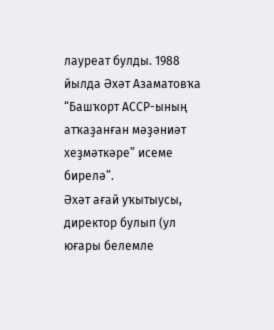лауреат булды. 1988 йылда Әхәт Азаматовҡа “Башҡорт АССР-ының атҡаҙанған мәҙәниәт хеҙмәткәре” исеме бирелә”.
Әхәт ағай уҡытыусы, директор булып (ул юғары белемле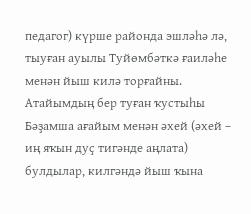педагог) күрше районда эшләһә лә, тыуған ауылы Туйөмбәткә ғаиләһе менән йыш килә торғайны. Атайымдың бер туған ҡустыһы Бәҙамша ағайым менән әхей (әхей – иң яҡын дуҫ тигәнде аңлата) булдылар, килгәндә йыш ҡына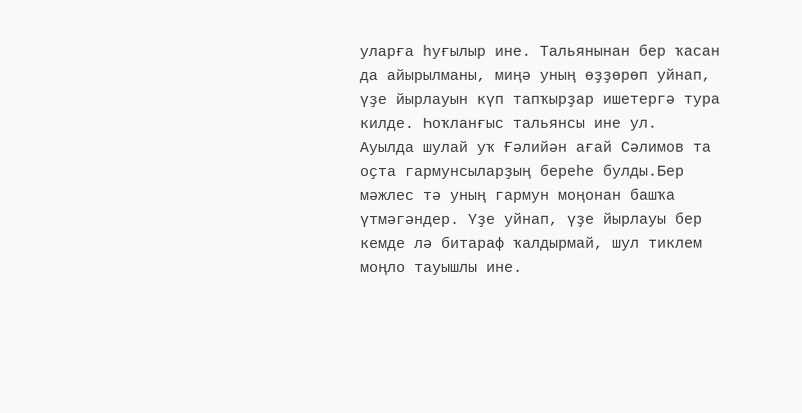уларға һуғылыр ине. Тальянынан бер ҡасан да айырылманы, миңә уның өҙҙөрөп уйнап, үҙе йырлауын күп тапҡырҙар ишетергә тура килде. Һоҡланғыс тальянсы ине ул.
Ауылда шулай уҡ Ғәлийән ағай Сәлимов та оҫта гармунсыларҙың береһе булды.Бер мәжлес тә уның гармун моңонан башҡа үтмәгәндер. Үҙе уйнап, үҙе йырлауы бер кемде лә битараф ҡалдырмай, шул тиклем моңло тауышлы ине.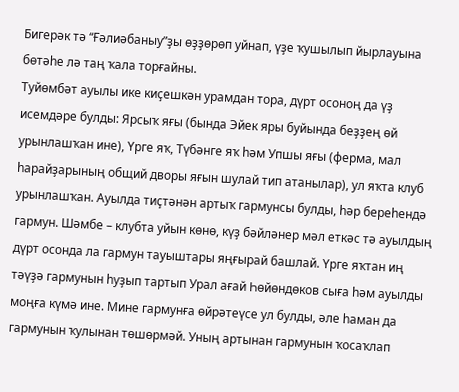Бигерәк тә “Ғәлиәбаныу”ҙы өҙҙөрөп уйнап, үҙе ҡушылып йырлауына бөтәһе лә таң ҡала торғайны.
Туйөмбәт ауылы ике киҫешкән урамдан тора, дүрт осоноң да үҙ исемдәре булды: Ярсыҡ яғы (бында Эйек яры буйында беҙҙең өй урынлашҡан ине), Үрге яҡ, Түбәнге яҡ һәм Упшы яғы (ферма, мал һарайҙарының общий дворы яғын шулай тип атанылар), ул яҡта клуб урынлашҡан. Ауылда тиҫтәнән артыҡ гармунсы булды, һәр береһендә гармун. Шәмбе – клубта уйын көнө, күҙ бәйләнер мәл еткәс тә ауылдың дүрт осонда ла гармун тауыштары яңғырай башлай. Үрге яҡтан иң тәүҙә гармунын һуҙып тартып Урал ағай Һөйөндөков сыға һәм ауылды моңға күмә ине. Мине гармунға өйрәтеүсе ул булды, әле һаман да гармунын ҡулынан төшөрмәй. Уның артынан гармунын ҡосаҡлап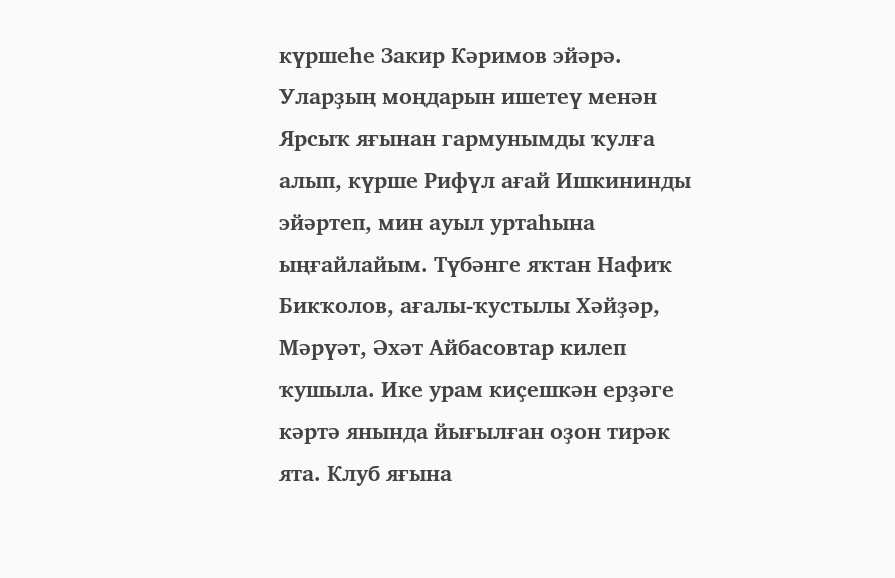күршеһе Закир Кәримов эйәрә. Уларҙың моңдарын ишетеү менән Ярсыҡ яғынан гармунымды ҡулға алып, күрше Рифүл ағай Ишкининды эйәртеп, мин ауыл уртаһына ыңғайлайым. Түбәнге яҡтан Нафиҡ Бикҡолов, ағалы-ҡустылы Хәйҙәр, Мәрүәт, Әхәт Айбасовтар килеп ҡушыла. Ике урам киҫешкән ерҙәге кәртә янында йығылған оҙон тирәк ята. Клуб яғына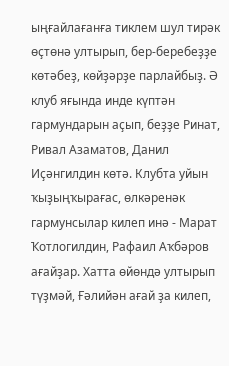ыңғайлағанға тиклем шул тирәк өҫтөнә ултырып, бер-беребеҙҙе көтәбеҙ, көйҙәрҙе парлайбыҙ. Ә клуб яғында инде күптән гармундарын аҫып, беҙҙе Ринат, Ривал Азаматов, Данил Иҫәнгилдин көтә. Клубта уйын ҡыҙыңҡырағас, өлкәренәк гармунсылар килеп инә - Марат Ҡотлогилдин, Рафаил Аҡбәров ағайҙар. Хатта өйөндә ултырып түҙмәй, Ғәлийән ағай ҙа килеп,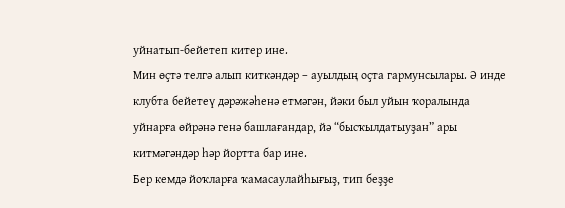уйнатып-бейетеп китер ине.
Мин өҫтә телгә алып киткәндәр – ауылдың оҫта гармунсылары. Ә инде клубта бейетеү дәрәжәһенә етмәгән, йәки был уйын ҡоралында уйнарға өйрәнә генә башлағандар, йә “бысҡылдатыуҙан” ары китмәгәндәр һәр йортта бар ине.
Бер кемдә йоҡларға ҡамасаулайһығыҙ, тип беҙҙе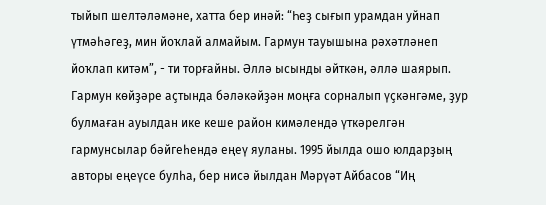тыйып шелтәләмәне, хатта бер инәй: “Һеҙ сығып урамдан уйнап үтмәһәгеҙ, мин йоҡлай алмайым. Гармун тауышына рәхәтләнеп йоҡлап китәм”, - ти торғайны. Әллә ысынды әйткән, әллә шаярып.
Гармун көйҙәре аҫтында бәләкәйҙән моңға сорналып үҫкәнгәме, ҙур булмаған ауылдан ике кеше район кимәлендә үткәрелгән гармунсылар бәйгеһендә еңеү яуланы. 1995 йылда ошо юлдарҙың авторы еңеүсе булһа, бер нисә йылдан Мәрүәт Айбасов “Иң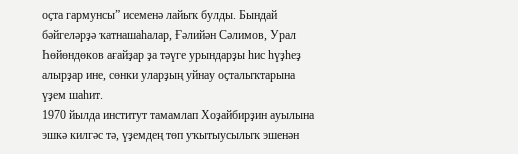оҫта гармунсы” исеменә лайыҡ булды. Бындай бәйгеләрҙә ҡатнашаһалар, Ғәлийән Сәлимов, Урал Һөйөндөков ағайҙар ҙа тәүге урындарҙы һис һүҙһеҙ алырҙар ине, сөнки уларҙың уйнау оҫталыҡтарына үҙем шаһит.
1970 йылда институт тамамлап Хоҙайбирҙин ауылына эшкә килгәс тә, үҙемдең төп уҡытыусылыҡ эшенән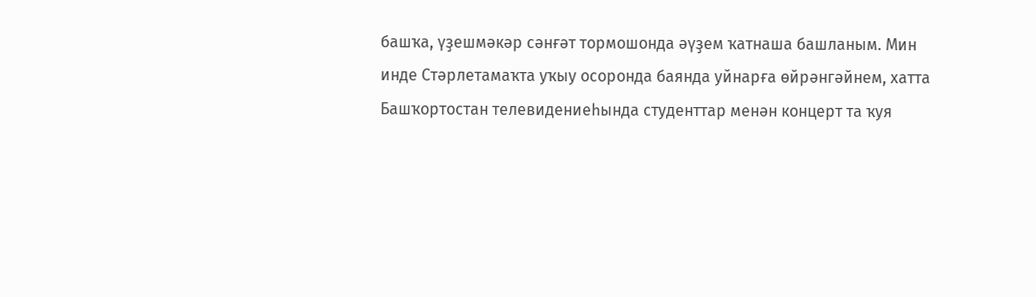башҡа, үҙешмәкәр сәнғәт тормошонда әүҙем ҡатнаша башланым. Мин инде Стәрлетамаҡта уҡыу осоронда баянда уйнарға өйрәнгәйнем, хатта Башҡортостан телевидениеһында студенттар менән концерт та ҡуя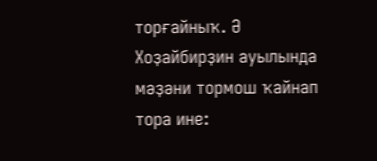торғайныҡ. Ә Хоҙайбирҙин ауылында мәҙәни тормош ҡайнап тора ине: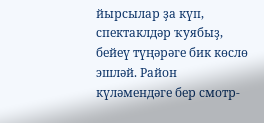йырсылар ҙа күп, спектаклдәр ҡуябыҙ, бейеү түңәрәге бик көслө эшләй. Район күләмендәге бер смотр-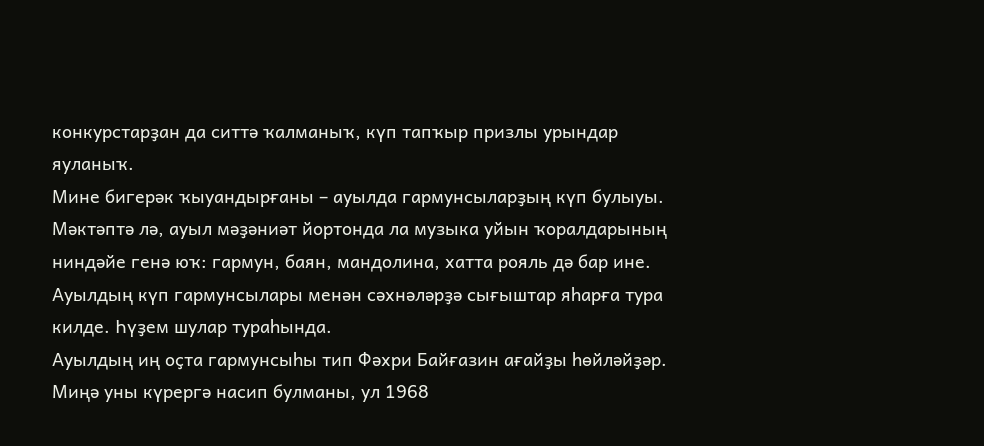конкурстарҙан да ситтә ҡалманыҡ, күп тапҡыр призлы урындар яуланыҡ.
Мине бигерәк ҡыуандырғаны – ауылда гармунсыларҙың күп булыуы. Мәктәптә лә, ауыл мәҙәниәт йортонда ла музыка уйын ҡоралдарының ниндәйе генә юҡ: гармун, баян, мандолина, хатта рояль дә бар ине. Ауылдың күп гармунсылары менән сәхнәләрҙә сығыштар яһарға тура килде. Һүҙем шулар тураһында.
Ауылдың иң оҫта гармунсыһы тип Фәхри Байғазин ағайҙы һөйләйҙәр. Миңә уны күрергә насип булманы, ул 1968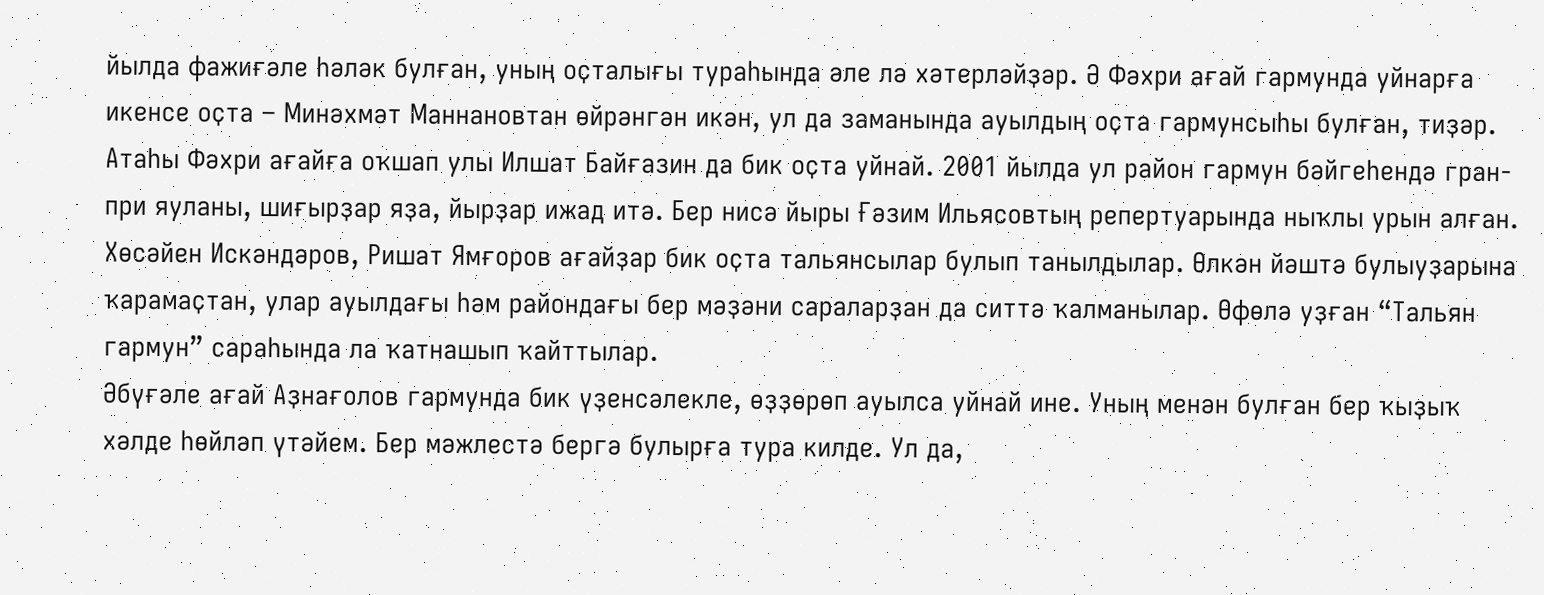йылда фажиғәле һәләк булған, уның оҫталығы тураһында әле лә хәтерләйҙәр. Ә Фәхри ағай гармунда уйнарға икенсе оҫта – Минәхмәт Маннановтан өйрәнгән икән, ул да заманында ауылдың оҫта гармунсыһы булған, тиҙәр. Атаһы Фәхри ағайға оҡшап улы Илшат Байғазин да бик оҫта уйнай. 2001 йылда ул район гармун бәйгеһендә гран-при яуланы, шиғырҙар яҙа, йырҙар ижад итә. Бер нисә йыры Ғәзим Ильясовтың репертуарында ныҡлы урын алған.
Хөсәйен Искәндәров, Ришат Ямғоров ағайҙар бик оҫта тальянсылар булып танылдылар. Өлкән йәштә булыуҙарына ҡарамаҫтан, улар ауылдағы һәм райондағы бер мәҙәни сараларҙан да ситтә ҡалманылар. Өфөлә уҙған “Тальян гармун” сараһында ла ҡатнашып ҡайттылар.
Әбүғәле ағай Аҙнағолов гармунда бик үҙенсәлекле, өҙҙөрөп ауылса уйнай ине. Уның менән булған бер ҡыҙыҡ хәлде һөйләп үтәйем. Бер мәжлестә бергә булырға тура килде. Ул да,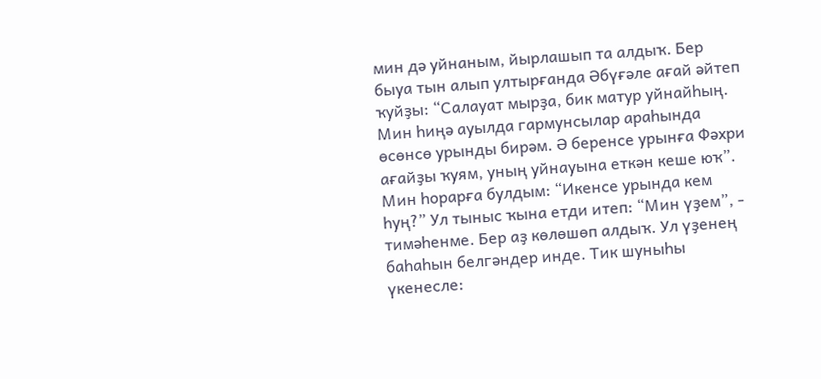мин дә уйнаным, йырлашып та алдыҡ. Бер быуа тын алып ултырғанда Әбүғәле ағай әйтеп ҡуйҙы: “Салауат мырҙа, бик матур уйнайһың. Мин һиңә ауылда гармунсылар араһында өсөнсө урынды бирәм. Ә беренсе урынға Фәхри ағайҙы ҡуям, уның уйнауына еткән кеше юҡ”. Мин һорарға булдым: “Икенсе урында кем һуң?” Ул тыныс ҡына етди итеп: “Мин үҙем”, - тимәһенме. Бер аҙ көлөшөп алдыҡ. Ул үҙенең баһаһын белгәндер инде. Тик шуныһы үкенесле: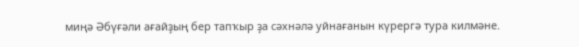миңә Әбүғәли ағайҙың бер тапҡыр ҙа сәхнәлә уйнағанын күрергә тура килмәне.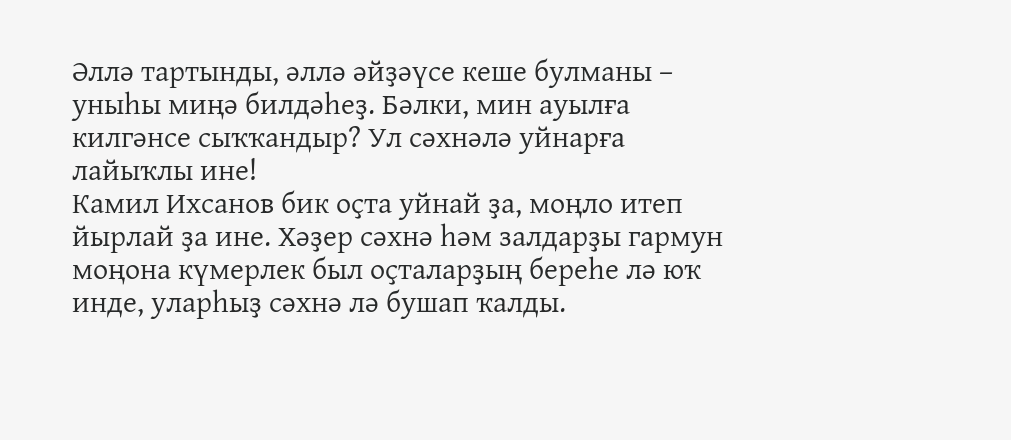Әллә тартынды, әллә әйҙәүсе кеше булманы – уныһы миңә билдәһеҙ. Бәлки, мин ауылға килгәнсе сыҡҡандыр? Ул сәхнәлә уйнарға лайыҡлы ине!
Камил Ихсанов бик оҫта уйнай ҙа, моңло итеп йырлай ҙа ине. Хәҙер сәхнә һәм залдарҙы гармун моңона күмерлек был оҫталарҙың береһе лә юҡ инде, уларһыҙ сәхнә лә бушап ҡалды.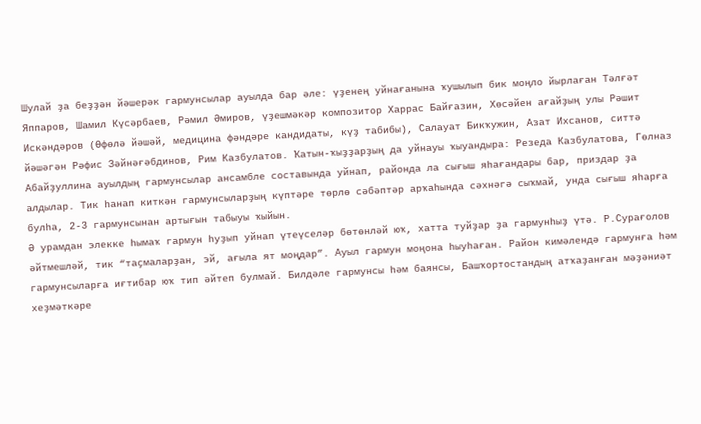Шулай ҙа беҙҙән йәшерәк гармунсылар ауылда бар әле: үҙенең уйнағанына ҡушылып бик моңло йырлаған Тәлғәт Яппаров, Шамил Күсәрбаев, Рәмил Әмиров, үҙешмәкәр композитор Харрас Байғазин, Хөсәйен ағайҙың улы Рәшит Искәндәров (Өфөлә йәшәй, медицина фәндәре кандидаты, күҙ табибы), Салауат Бикҡужин, Азат Ихсанов, ситтә йәшәгән Рәфис Зәйнәғәбдинов, Рим Казбулатов. Ҡатын-ҡыҙҙарҙың да уйнауы ҡыуандыра: Резеда Казбулатова, Гөлназ Абайҙуллина ауылдың гармунсылар ансамбле составында уйнап, районда ла сығыш яһағандары бар, приздар ҙа алдылар. Тик һанап киткән гармунсыларҙың күптәре төрлө сәбәптәр арҡаһында сәхнәгә сыҡмай, унда сығыш яһарға булһа, 2-3 гармунсынан артығын табыуы ҡыйын.
Ә урамдан элекке һымаҡ гармун һуҙып уйнап үтеүселәр бөтөнләй юҡ, хатта туйҙар ҙа гармунһыҙ үтә. Р.Сурағолов әйтмешләй, тик “таҫмаларҙан, эй, ағыла ят моңдар”. Ауыл гармун моңона һыуһаған. Район кимәлендә гармунға һәм гармунсыларға иғтибар юҡ тип әйтеп булмай. Билдәле гармунсы һәм баянсы, Башҡортостандың атҡаҙанған мәҙәниәт хеҙмәткәре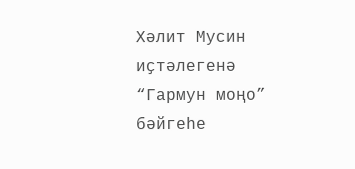Хәлит Мусин иҫтәлегенә “Гармун моңо” бәйгеһе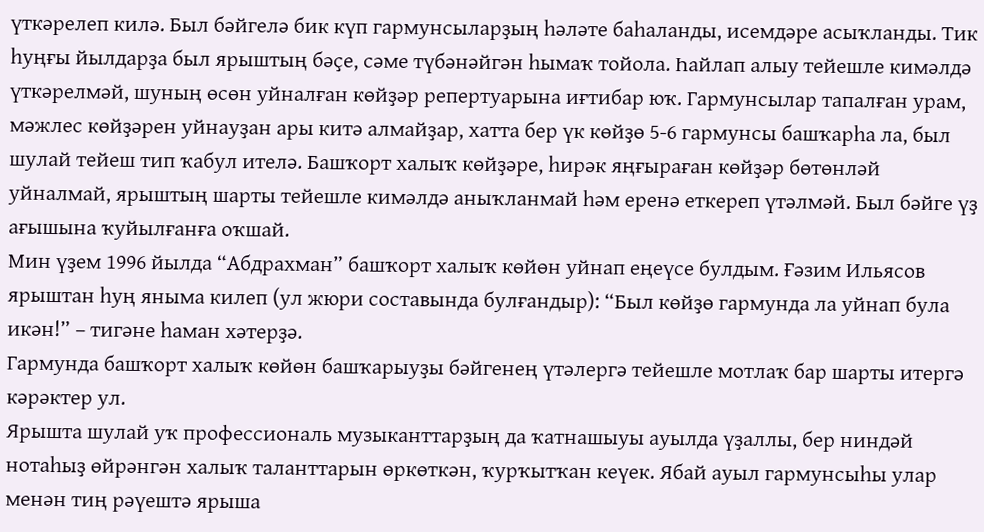үткәрелеп килә. Был бәйгелә бик күп гармунсыларҙың һәләте баһаланды, исемдәре асыҡланды. Тик һуңғы йылдарҙа был ярыштың бәҫе, сәме түбәнәйгән һымаҡ тойола. Һайлап алыу тейешле кимәлдә үткәрелмәй, шуның өсөн уйналған көйҙәр репертуарына иғтибар юҡ. Гармунсылар тапалған урам, мәжлес көйҙәрен уйнауҙан ары китә алмайҙар, хатта бер үк көйҙө 5-6 гармунсы башҡарһа ла, был шулай тейеш тип ҡабул ителә. Башҡорт халыҡ көйҙәре, һирәк яңғыраған көйҙәр бөтөнләй уйналмай, ярыштың шарты тейешле кимәлдә аныҡланмай һәм еренә еткереп үтәлмәй. Был бәйге үҙ ағышына ҡуйылғанға оҡшай.
Мин үҙем 1996 йылда “Абдрахман” башҡорт халыҡ көйөн уйнап еңеүсе булдым. Ғәзим Ильясов ярыштан һуң яныма килеп (ул жюри составында булғандыр): “Был көйҙө гармунда ла уйнап була икән!” – тигәне һаман хәтерҙә.
Гармунда башҡорт халыҡ көйөн башҡарыуҙы бәйгенең үтәлергә тейешле мотлаҡ бар шарты итергә кәрәктер ул.
Ярышта шулай уҡ профессиональ музыканттарҙың да ҡатнашыуы ауылда үҙаллы, бер ниндәй нотаһыҙ өйрәнгән халыҡ таланттарын өркөткән, ҡурҡытҡан кеүек. Ябай ауыл гармунсыһы улар менән тиң рәүештә ярыша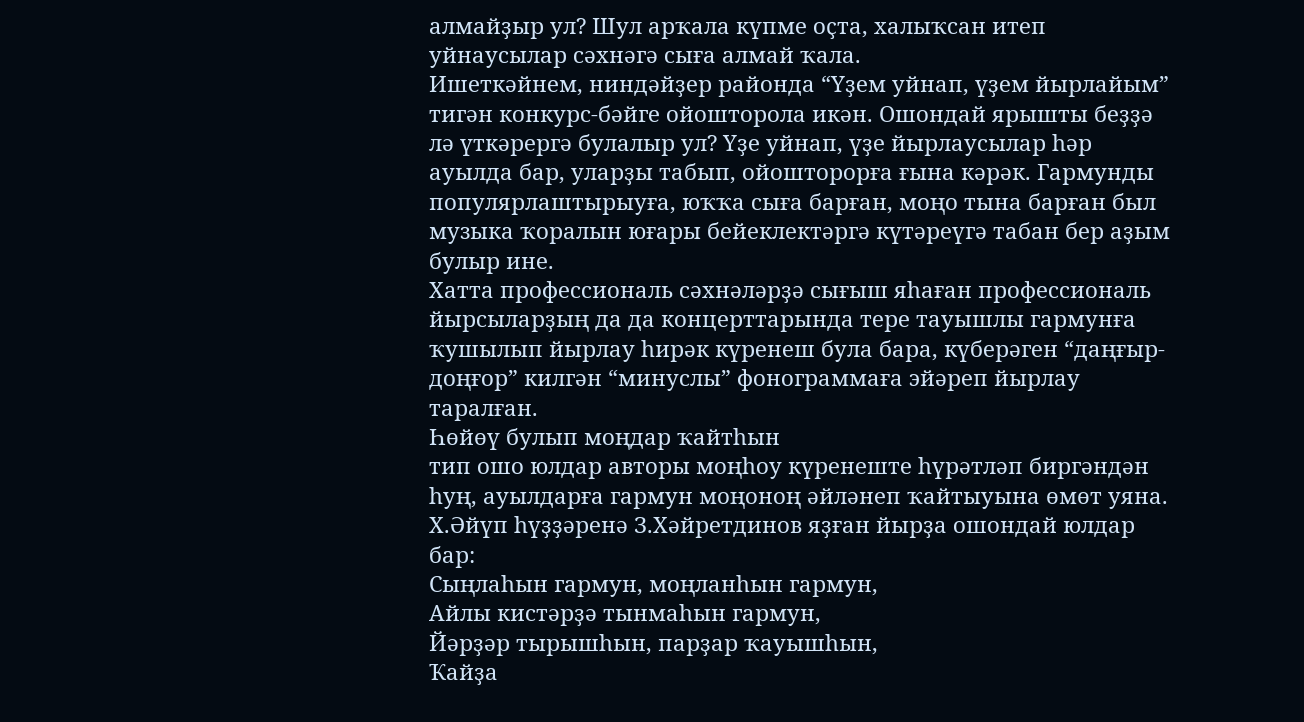алмайҙыр ул? Шул арҡала күпме оҫта, халыҡсан итеп уйнаусылар сәхнәгә сыға алмай ҡала.
Ишеткәйнем, ниндәйҙер районда “Үҙем уйнап, үҙем йырлайым” тигән конкурс-бәйге ойошторола икән. Ошондай ярышты беҙҙә лә үткәрергә булалыр ул? Үҙе уйнап, үҙе йырлаусылар һәр ауылда бар, уларҙы табып, ойошторорға ғына кәрәк. Гармунды популярлаштырыуға, юҡҡа сыға барған, моңо тына барған был музыка ҡоралын юғары бейеклектәргә күтәреүгә табан бер аҙым булыр ине.
Хатта профессиональ сәхнәләрҙә сығыш яһаған профессиональ йырсыларҙың да да концерттарында тере тауышлы гармунға ҡушылып йырлау һирәк күренеш була бара, күберәген “даңғыр-доңғор” килгән “минуслы” фонограммаға эйәреп йырлау таралған.
Һөйөү булып моңдар ҡайтһын
тип ошо юлдар авторы моңһоу күренеште һүрәтләп биргәндән һуң, ауылдарға гармун моңоноң әйләнеп ҡайтыуына өмөт уяна. Х.Әйүп һүҙҙәренә З.Хәйретдинов яҙған йырҙа ошондай юлдар бар:
Сыңлаһын гармун, моңланһын гармун,
Айлы кистәрҙә тынмаһын гармун,
Йәрҙәр тырышһын, парҙар ҡауышһын,
Ҡайҙа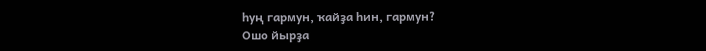һуң гармун, ҡайҙа һин, гармун?
Ошо йырҙа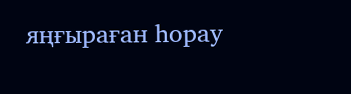яңғыраған һорау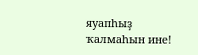яуапһыҙ ҡалмаһын ине!